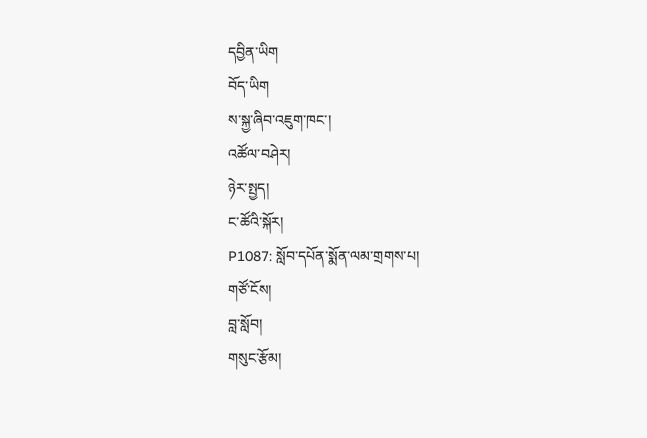དབྱིན་ཡིག
བོད་ཡིག
ས་སྐྱ་ཞིབ་འཇུག་ཁང་།
འཚོལ་བཤེར།
ཉེར་སྤྱད།
ང་ཚོའི་སྐོར།
P1087: སློབ་དཔོན་སྨོན་ལམ་གྲགས་པ།
གཙོ་ངོས།
བླ་སློབ།
གསུང་རྩོམ།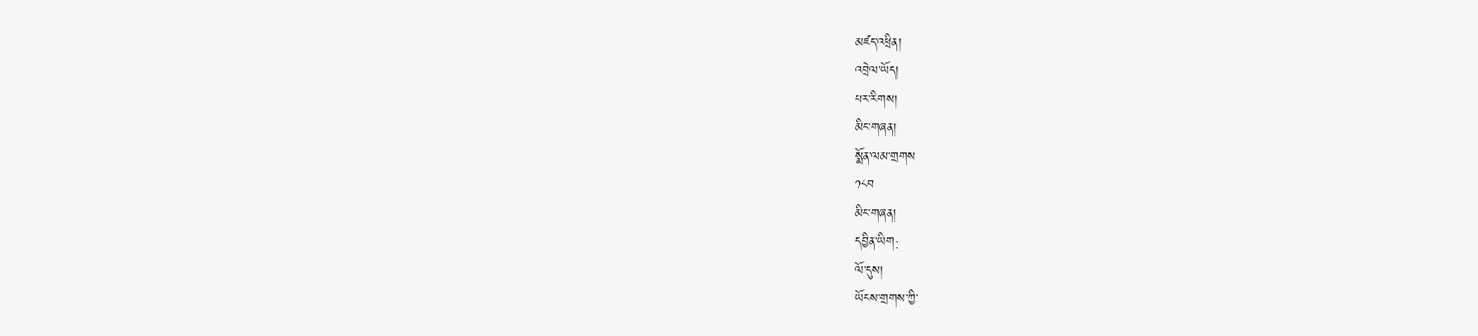མཛད་འཕྲིན།
འབྲེལ་ཡོད།
པར་རིགས།
མིང་གཞན།
སྨོན་ལམ་གྲགས
༡༨བ
མིང་གཞན།
དབྱིན་ཡིག:
ལོ་དུས།
ཡོངས་གྲགས་ཀྱི་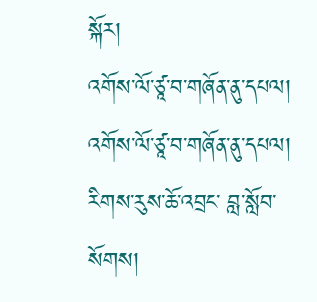སྐོར།
འགོས་ལོ་ཙཱ་བ་གཞོན་ནུ་དཔལ།
འགོས་ལོ་ཙཱ་བ་གཞོན་ནུ་དཔལ།
རིགས་རུས་ཆོ་འབྲང་ བླ་སློབ་སོགས།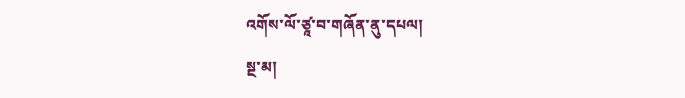འགོས་ལོ་ཙཱ་བ་གཞོན་ནུ་དཔལ།
སྔ་མ།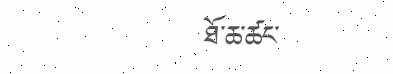ཐོ་ཆ་ཚང་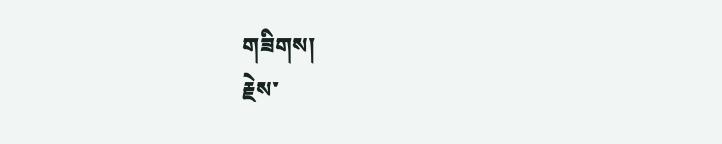གཟིགས།
རྗེས་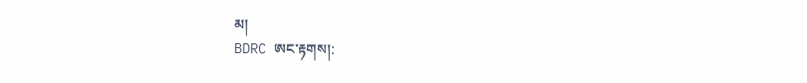མ།
BDRC ཨང་རྟགས།: